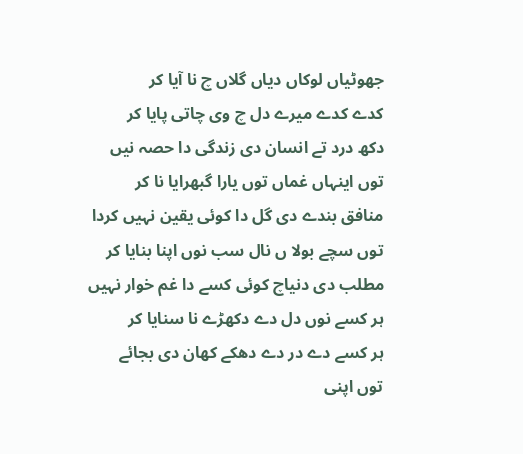جھوٹیاں لوکاں دیاں گلاں چ نا آیا کر
کدے کدے میرے دل چ وی چاتی پایا کر
دکھ درد تے انسان دی زندگی دا حصہ نیں
توں اینہاں غماں توں یارا گبھرایا نا کر
منافق بندے دی گل دا کوئی یقین نہیں کردا
توں سچے بولا ں نال سب نوں اپنا بنایا کر
مطلب دی دنیاچ کوئی کسے دا غم خوار نہیں
ہر کسے نوں دل دے دکھڑے نا سنایا کر
ہر کسے دے در دے دھکے کھان دی بجائے
توں اپنی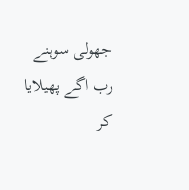جھولی سوہنے رب اگے پھیلایا کر